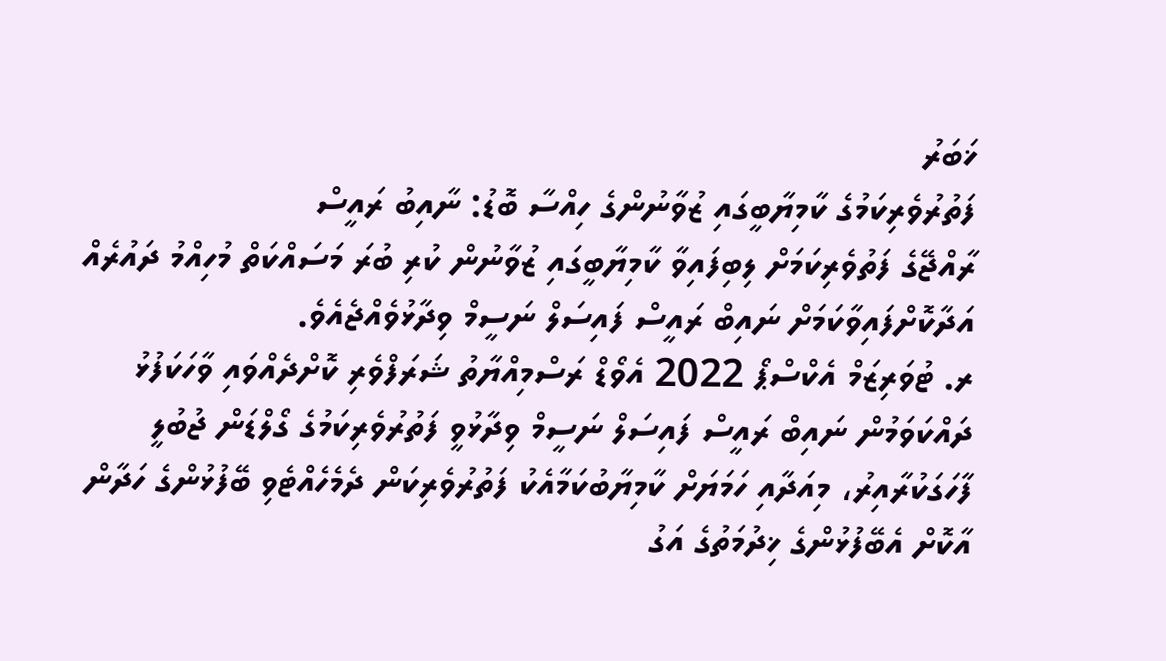ޚަބަރު
ފަތުރުވެރިކަމުގެ ކާމިޔާބީގައި ޒުވާނުންގެ ހިއްސާ ބޮޑު: ނާއިބު ރައީސް
ރާއްޖޭގެ ފަތުވެރިކަމަށް ލިބިފައިވާ ކާމިޔާބީގައި ޒުވާނުން ކުރި ބުރަ މަސައްކަތް މުހިއްމު ދައުރެއް އަދާކޮށްފައިވާކަމަށް ނައިބް ރައީސް ފައިސަލް ނަސީމް ވިދާޅުވެއްޖެއެވެ.
ރ. ޓުވަރިޒަމް އެކްސްޕޯ 2022 އެވޯޑް ރަސްމިއްޔާތު ޝަރަފްވެރި ކޮށްދެއްވައި ވާހަކަފުޅު ދައްކަވަމުން ނައިބް ރައީސް ފައިސަލް ނަސީމް ވިދާޅުވީ ފަތުރުވެރިކަމުގެ ގޯލްޑަން ޖުބުލީ ފާހަގަކުރާއިރު، މިއަދާއި ހަމަޔަށް ކާމިޔާބުކަމާއެކު ފަތުރުވެރިކަން ދެމެހެއްޓެވި ބޭފުޅުންގެ ހަދާން އާކޮށް އެބޭފުޅުންގެ ޚިދުމަތުގެ އަގު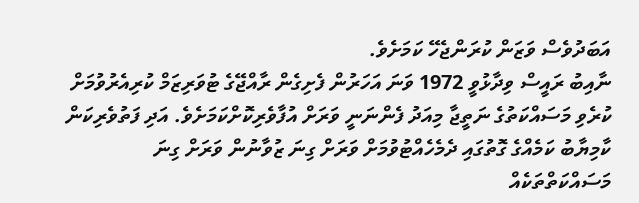އަބަދުވެސް ވަޒަން ކުރަންޖެހޭ ކަމަށެވެ.
ނާއިބު ރައީސް ވިދާޅުވީ 1972 ވަނަ އަހަރުން ފެށިގެން ރާއްޖޭގެ ޓުވަރިޒަމް ކުރިއެރުވުމަށް ކުރެވި މަސައްކަތުގެ ނަތީޖާ މިއަދު ފެންނަނީ ވަރަށް އުފާވެރިކޮށްކަމަށެވެ. އަދި ފަތުވެރިކަން ކާމިޔާބު ކަމެއްގެ ގޮތުގައި ދެމެހެއްޓުވުމަށް ވަރަށް ގިނަ ޒުވާނުން ވަރަށް ގިނަ މަސައްކަތްތަކެއް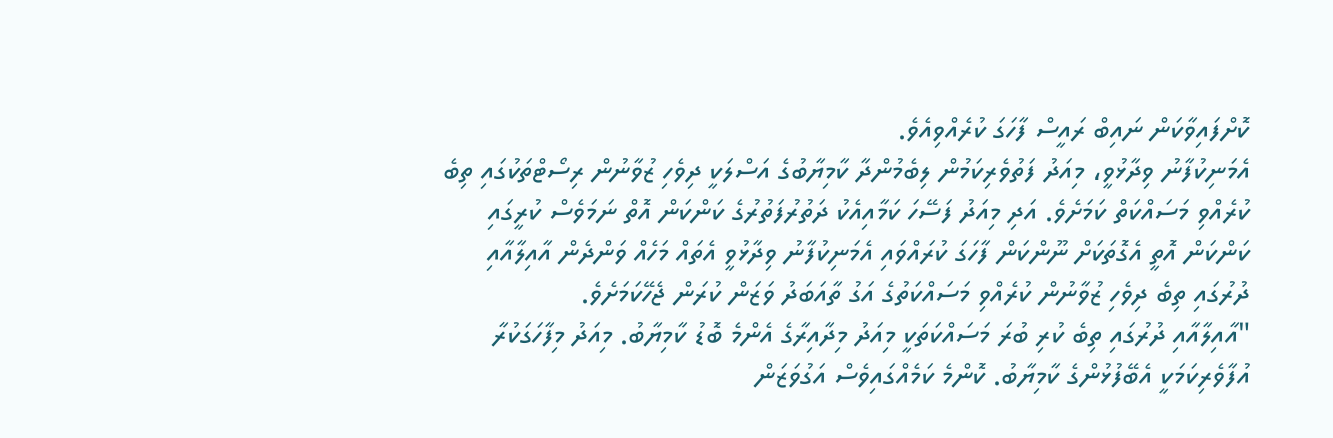ކޮށްފައިވާކަން ނައިބް ރައީސް ފާހަގަ ކުރެއްވިއެވެ.
އެމަނިކުފާނު ވިދާޅުވީ، މިއަދު ފަތުވެރިކަމުން ލިބެމުންދާ ކާމިޔާބުގެ އަސްލަކީ ދިވެހި ޒުވާނުން ރިސޯޓްތަކުގައި ތިބެ ކުރެއްވި މަސައްކަތް ކަމަށެވެ. އަދި މިއަދު ފަސޭހަ ކަމާއިއެކު ދަތުރުފަތުރުގެ ކަންކަން އޮތް ނަމަވެސް ކުރީގައި ކަންކަން އޮތީ އެގޮތަކަށް ނޫންކަން ފާހަގަ ކުރައްވައި އެމަނިކުފާނު ވިދާޅުވީ އެތައް މަހެއް ވަންދެން އާއިލާއާއި ދުރުގައި ތިބެ ދިވެހި ޒުވާނުން ކުރެއްވި މަސައްކަތުގެ އަގު ތާއަބަދު ވަޒަން ކުރަން ޖެހޭކަމަށެވެ.
"އާއިލާއާއި ދުރުގައި ތިބެ ކުރި ބުރަ މަސައްކަތަކީ މިއަދު މިދާއިރާގެ އެންމެ ބޮޑު ކާމިޔާބު. މިއަދު މިފާހަގަކުރާ އުފާވެރިކަމަކީ އެބޭފުޅުންގެ ކާމިޔާބު. ކޮންމެ ކަމެއްގައިވެސް އަގުވަޒަން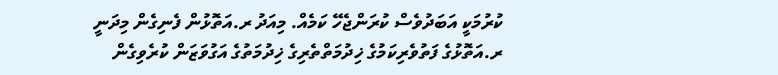ކުރުމަކީ އަބަދުވެސް ކުރަންޖެހޭ ކަމެއް. މިއަދު ރ.އަތޮޅުން ފެނިގެން މިދަނީ ރ.އަތޮޅުގެ ފަތުވެރިކަމުގެ ޚިދުމަތްތެރިގެ ޚިދުމަތުގެ އަގުވަޒަން ކުރެވިގެން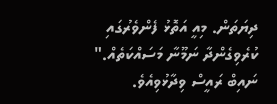ދިޔަތަން. މިއީ އަތޮޅު ފެންވެރުގައި ކުރެވިގެންދާ ނަމޫނާ މަސައްކަތެއް." ނައިބް ރައީސް ވިދާޅުވިއެވެ.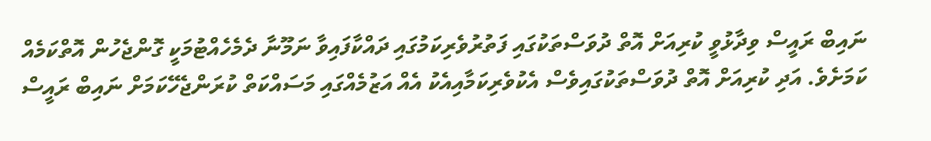ނައިބް ރައީސް ވިދާޅުވީ ކުރިއަށް އޮތް ދުވަސްތަކުގައި ފަތުރުވެރިކަމުގައި ދައްކާފައިވާ ނަމޫނާ ދެމެހެއްޓުމަކީ ގޮންޖެހުން އޮތްކަމެއް ކަމަށެވެ. އަދި ކުރިއަށް އޮތް ދުވަސްތަކުގައިވެސް އެކުވެރިކަމާއިއެކު އެއް އަޒުމެއްގައި މަސައްކަތް ކުރަންޖެހޭކަމަށް ނައިބް ރައީސް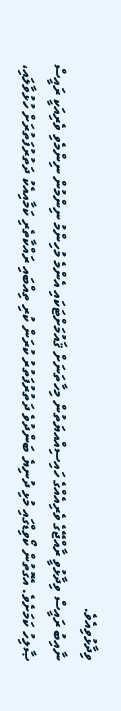ވިދާޅުވިއެވެ.
ނާއިބު ރައީސް ވިދާޅުވީ ރާއްޖޭގެ ވެރިއެއްގެ ހައިސިއްއޔަތުން މިހާތަނަށް ޤައުމަށްޓަކައި އެންމެ މުހިންމު ނިންމުން ނިންމެވި ވެރިއަކީ ރައީސް ޞާލިހު ކަމަށެވެ. އެގޮތުން ކޯވިޑްގައި މުޅި ދުނިޔެ ބަންދުވެ ދަތުރުފަތުރު ކުރަން ކުރި ތިއްބައި ރައްކާތެރި ކަމާއިއެކު ދަތުރުފަތުރަށް ހުޅުވާލައި،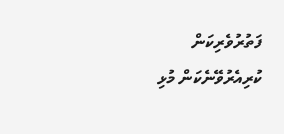ފަތުރުވެރިކަން ކުރިއެރުވޭނެކަން މުޅި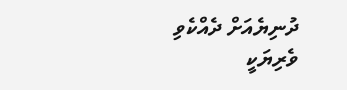ދުނިޔެއަށް ދެއްކެވި ވެރިޔަކީ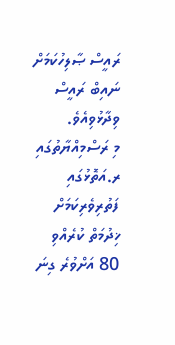ރައީސް ޞާލިހުކަމަށް ނައިބް ރައީސް ވިދާޅުވިއެވެ.
މި ރަސްމިއްޔާތުގައި ރ.އަތޮޅުގައި ފަތުރިވެރިކަމަށް ޚިދުމަތް ކުރެއްވި 80 އަށްވުރެ ގިނަ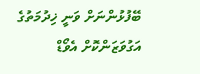ބޭފުޅުންނަށް ވަނީ ޚިދުމަތުގެ އަގުވަޒަންކޮށް އެވޯޑް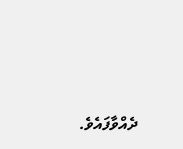ދެއްވާފައެވެ.